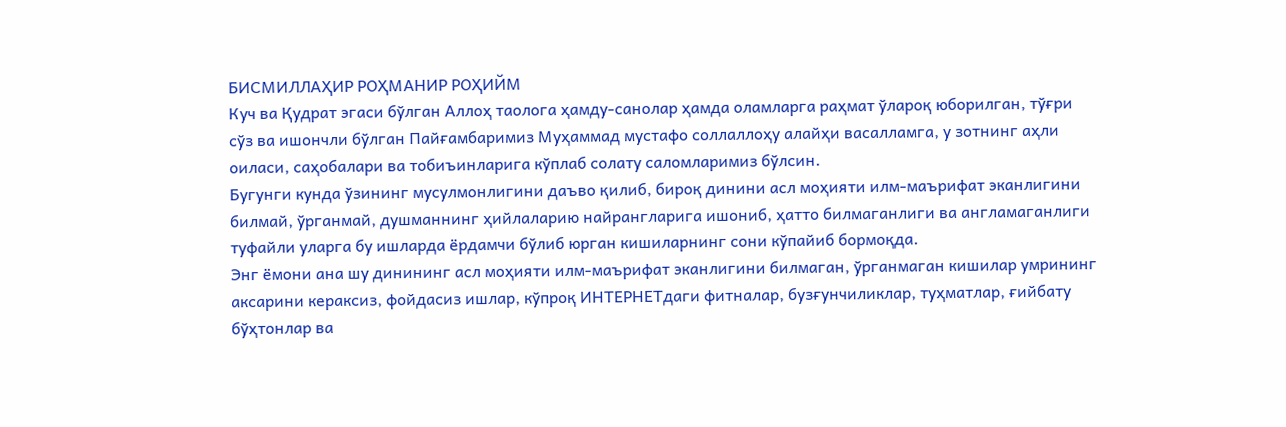БИСМИЛЛАҲИР РОҲМАНИР РОҲИЙМ
Куч ва Қудрат эгаси бўлган Аллоҳ таолога ҳамду-санолар ҳамда оламларга раҳмат ўлароқ юборилган, тўғри сўз ва ишончли бўлган Пайғамбаримиз Муҳаммад мустафо соллаллоҳу алайҳи васалламга, у зотнинг аҳли оиласи, саҳобалари ва тобиъинларига кўплаб солату саломларимиз бўлсин.
Бугунги кунда ўзининг мусулмонлигини даъво қилиб, бироқ динини асл моҳияти илм-маърифат эканлигини билмай, ўрганмай, душманнинг ҳийлаларию найрангларига ишониб, ҳатто билмаганлиги ва англамаганлиги туфайли уларга бу ишларда ёрдамчи бўлиб юрган кишиларнинг сони кўпайиб бормоқда.
Энг ёмони ана шу динининг асл моҳияти илм-маърифат эканлигини билмаган, ўрганмаган кишилар умрининг аксарини кераксиз, фойдасиз ишлар, кўпроқ ИНТЕРНЕТдаги фитналар, бузғунчиликлар, туҳматлар, ғийбату бўҳтонлар ва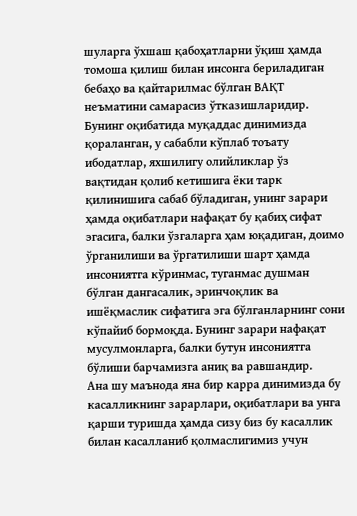шуларга ўхшаш қабоҳатларни ўқиш ҳамда томоша қилиш билан инсонга бериладиган бебаҳо ва қайтарилмас бўлган ВАҚТ неъматини самарасиз ўтказишларидир.
Бунинг оқибатида муқаддас динимизда қораланган, у сабабли кўплаб тоъату ибодатлар, яхшилигу олийликлар ўз вақтидан қолиб кетишига ёки тарк қилинишига сабаб бўладиган, унинг зарари ҳамда оқибатлари нафақат бу қабиҳ сифат эгасига, балки ўзгаларга ҳам юқадиган, доимо ўрганилиши ва ўргатилиши шарт ҳамда инсониятга кўринмас, туганмас душман бўлган дангасалик, эринчоқлик ва ишёқмаслик сифатига эга бўлганларнинг сони кўпайиб бормоқда. Бунинг зарари нафақат мусулмонларга, балки бутун инсониятга бўлиши барчамизга аниқ ва равшандир.
Ана шу маънода яна бир карра динимизда бу касалликнинг зарарлари, оқибатлари ва унга қарши туришда ҳамда сизу биз бу касаллик билан касалланиб қолмаслигимиз учун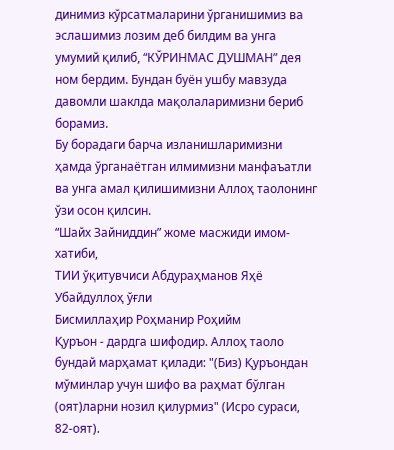динимиз кўрсатмаларини ўрганишимиз ва эслашимиз лозим деб билдим ва унга умумий қилиб, “КЎРИНМАС ДУШМАН” дея ном бердим. Бундан буён ушбу мавзуда давомли шаклда мақолаларимизни бериб борамиз.
Бу борадаги барча изланишларимизни ҳамда ўрганаётган илмимизни манфаъатли ва унга амал қилишимизни Аллоҳ таолонинг ўзи осон қилсин.
“Шайх Зайниддин” жоме масжиди имом-хатиби,
ТИИ ўқитувчиси Абдураҳманов Яҳё Убайдуллоҳ ўғли
Бисмиллаҳир Роҳманир Роҳийм
Қуръон - дардга шифодир. Аллоҳ таоло бундай марҳамат қилади: "(Биз) Қуръондан мўминлар учун шифо ва раҳмат бўлган (оят)ларни нозил қилурмиз" (Исро сураси, 82-оят).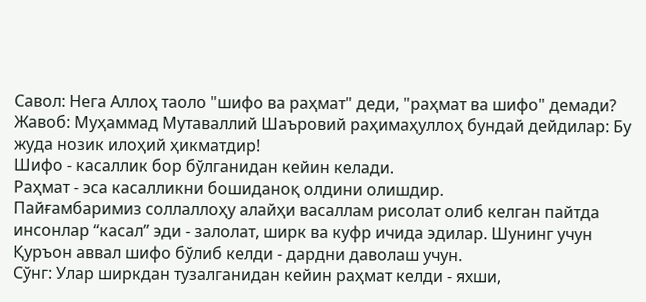Савол: Нега Аллоҳ таоло "шифо ва раҳмат" деди, "раҳмат ва шифо" демади?
Жавоб: Муҳаммад Мутаваллий Шаъровий раҳимаҳуллоҳ бундай дейдилар: Бу жуда нозик илоҳий ҳикматдир!
Шифо - касаллик бор бўлганидан кейин келади.
Раҳмат - эса касалликни бошиданоқ олдини олишдир.
Пайғамбаримиз соллаллоҳу алайҳи васаллам рисолат олиб келган пайтда инсонлар “касал” эди - залолат, ширк ва куфр ичида эдилар. Шунинг учун Қуръон аввал шифо бўлиб келди - дардни даволаш учун.
Сўнг: Улар ширкдан тузалганидан кейин раҳмат келди - яхши,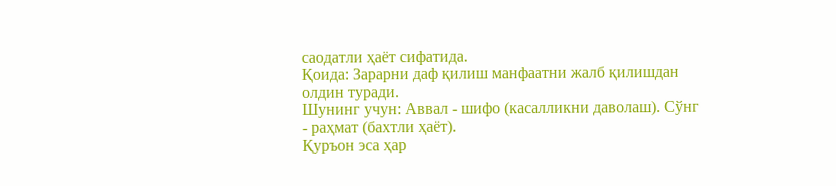саодатли ҳаёт сифатида.
Қоида: Зарарни даф қилиш манфаатни жалб қилишдан олдин туради.
Шунинг учун: Аввал - шифо (касалликни даволаш). Сўнг - раҳмат (бахтли ҳаёт).
Қуръон эса ҳар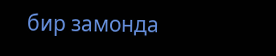бир замонда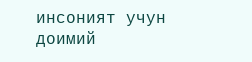инсоният учун доимий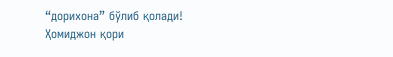“дорихона” бўлиб қолади!
Ҳомиджон қори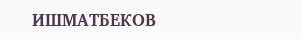ИШМАТБЕКОВ